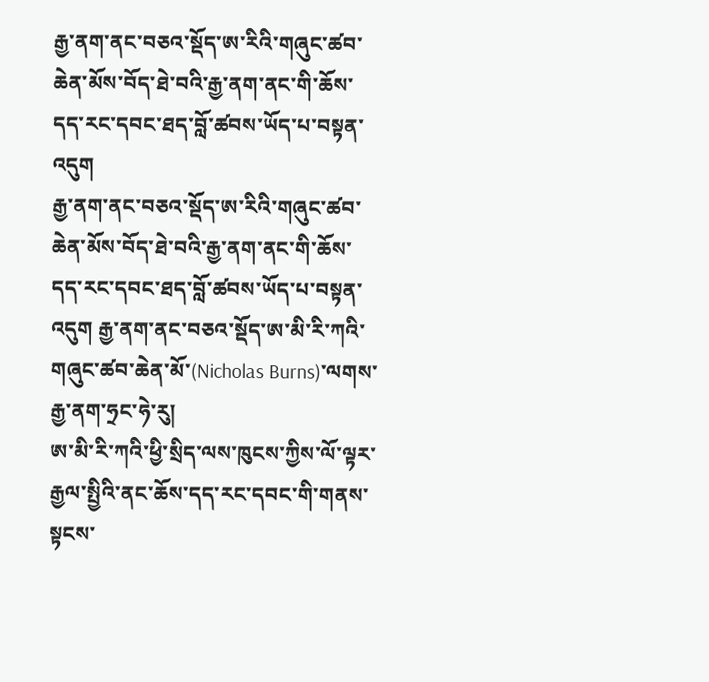རྒྱ་ནག་ནང་བཅའ་སྡོད་ཨ་རིའི་གཞུང་ཚབ་ཆེན་མོས་བོད་ཐེ་བའི་རྒྱ་ནག་ནང་གི་ཆོས་དད་རང་དབང་ཐད་བློ་ཚབས་ཡོད་པ་བསྟན་འདུག
རྒྱ་ནག་ནང་བཅའ་སྡོད་ཨ་རིའི་གཞུང་ཚབ་ཆེན་མོས་བོད་ཐེ་བའི་རྒྱ་ནག་ནང་གི་ཆོས་དད་རང་དབང་ཐད་བློ་ཚབས་ཡོད་པ་བསྟན་འདུག རྒྱ་ནག་ནང་བཅའ་སྡོད་ཨ་མི་རི་ཀའི་གཞུང་ཚབ་ཆེན་མོ་(Nicholas Burns)་ལགས་རྒྱ་ནག་ཧྲང་ཧེ་རུ།
ཨ་མི་རི་ཀའི་ཕྱི་སྲིད་ལས་ཁུངས་ཀྱིས་ལོ་ལྟར་རྒྱལ་སྤྱིའི་ནང་ཆོས་དད་རང་དབང་གི་གནས་སྟངས་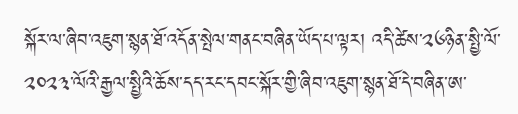སྐོར་ལ་ཞིབ་འཇུག་སྙན་ཐོ་འདོན་སྤེལ་གནང་བཞིན་ཡོད་པ་ལྟར། འདི་ཚེས་༢༦ཉིན་སྤྱི་ལོ་༢༠༢༣་ལོའི་རྒྱལ་སྤྱིའི་ཆོས་དད་རང་དབང་སྐོར་གྱི་ཞིབ་འཇུག་སྙན་ཐོ་དེ་བཞིན་ཨ་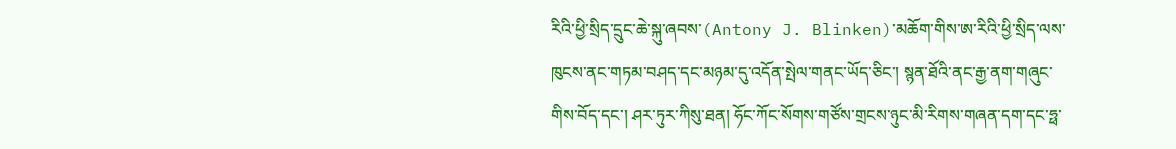རིའི་ཕྱི་སྲིད་དྲུང་ཆེ་སྐུ་ཞབས་(Antony J. Blinken)་མཆོག་གིས་ཨ་རིའི་ཕྱི་སྲིད་ལས་ཁུངས་ནང་གཏམ་བཤད་དང་མཉམ་དུ་འདོན་སྤེལ་གནང་ཡོད་ཅིང་། སྙན་ཐོའི་ནང་རྒྱ་ནག་གཞུང་གིས་བོད་དང་། ཤར་ཏུར་ཀིསུ་ཐན། ཧོང་ཀོང་སོགས་གཙོས་གྲངས་ཉུང་མི་རིགས་གཞན་དག་དང་ཧྥ་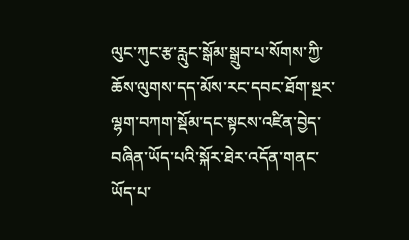ལུང་ཀུང་རྩ་རླུང་སྒོམ་སྒྲུབ་པ་སོགས་ཀྱི་ཆོས་ལུགས་དད་མོས་རང་དབང་ཐོག་སྔར་ལྷག་བཀག་སྡོམ་དང་སྟངས་འཛིན་བྱེད་བཞིན་ཡོད་པའི་སྐོར་ཐེར་འདོན་གནང་ཡོད་པ་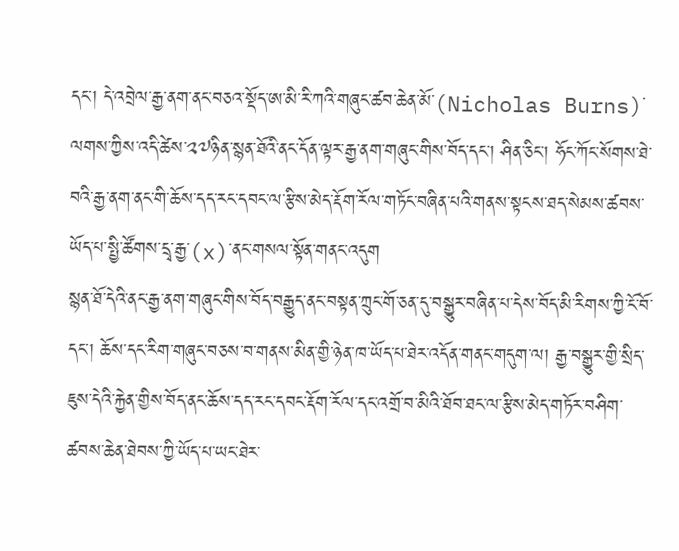དང་། དེ་འབྲེལ་རྒྱ་ནག་ནང་བཅའ་སྡོད་ཨ་མི་རི་ཀའི་གཞུང་ཚབ་ཆེན་མོ་(Nicholas Burns)་ལགས་ཀྱིས་འདི་ཚེས་༢༧ཉིན་སྙན་ཐོའི་ནང་དོན་ལྟར་རྒྱ་ནག་གཞུང་གིས་བོད་དང་། ཤིན་ཅིང་། ཧོང་ཀོང་སོགས་ཐེ་བའི་རྒྱ་ནག་ནང་གི་ཆོས་དད་རང་དབང་ལ་རྩིས་མེད་རྡོག་རོལ་གཏོང་བཞིན་པའི་གནས་སྟངས་ཐད་སེམས་ཚབས་ཡོད་པ་སྤྱི་ཚོགས་དྲྭ་རྒྱ་(x)་ནང་གསལ་སྟོན་གནང་འདུག
སྙན་ཐོ་དེའི་ནང་རྒྱ་ནག་གཞུང་གིས་བོད་བརྒྱུད་ནང་བསྟན་ཀྲུང་གོ་ཅན་དུ་བསྒྱུར་བཞིན་པ་དེས་བོད་མི་རིགས་ཀྱི་ངོ་བོ་དང་། ཆོས་དང་རིག་གཞུང་བཅས་བ་གནས་མིན་གྱི་ཉེན་ཁ་ཡོད་པ་ཐེར་འདོན་གནང་གདུག་ལ། རྒྱ་བསྒྱུར་གྱི་སྲིད་ཇུས་དེའི་རྐྱེན་གྱིས་བོད་ནང་ཆོས་དད་རང་དབང་རྡོག་རོལ་དང་འགྲོ་བ་མིའི་ཐོབ་ཐང་ལ་རྩིས་མེད་གཏོར་བཤིག་ཚབས་ཆེན་ཐེབས་ཀྱི་ཡོད་པ་ཡང་ཐེར་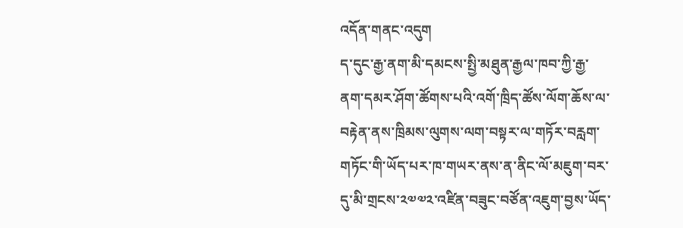འདོན་གནང་འདུག
ད་དུང་རྒྱ་ནག་མི་དམངས་སྤྱི་མཐུན་རྒྱལ་ཁབ་ཀྱི་རྒྱ་ནག་དམར་ཤོག་ཚོགས་པའི་འགོ་ཁྲིད་ཚོས་ལོག་ཆོས་ལ་བརྟེན་ནས་ཁྲིམས་ལུགས་ལག་བསྟར་ལ་གཏོར་བརླག་གཏོང་གི་ཡོད་པར་ཁ་གཡར་ནས་ན་ནིང་ལོ་མཇུག་བར་དུ་མི་གྲངས་༢༧༧༢་འཛིན་བཟུང་བཙོན་འཇུག་བྱས་ཡོད་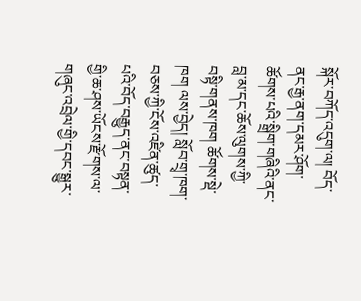སྐོར་བཀོད་འདུག་ལ། བོད་ནང་རྒྱ་ནག་དམར་ཤོག་ཚོགས་པའི་སྒྲིག་གཞིའི་ནང་བླ་མ་དང་ཆོས་ལུགས་ཀྱི་བསྟི་གནས་ཁག ཚོགས་སྡེ་ཁག ལས་བྱེད། སློབ་གྲྭ་ཁག་བཅས་ཀྱི་ངོས་འཛིན་ཚུད་པའི་བོད་བརྒྱུད་ནང་བསྟན་གྱི་ཆ་ཤས་ཡོངས་རྫོགས་ལ་གཞུང་འབྲེལ་གྱི་དབང་སྒྱུར་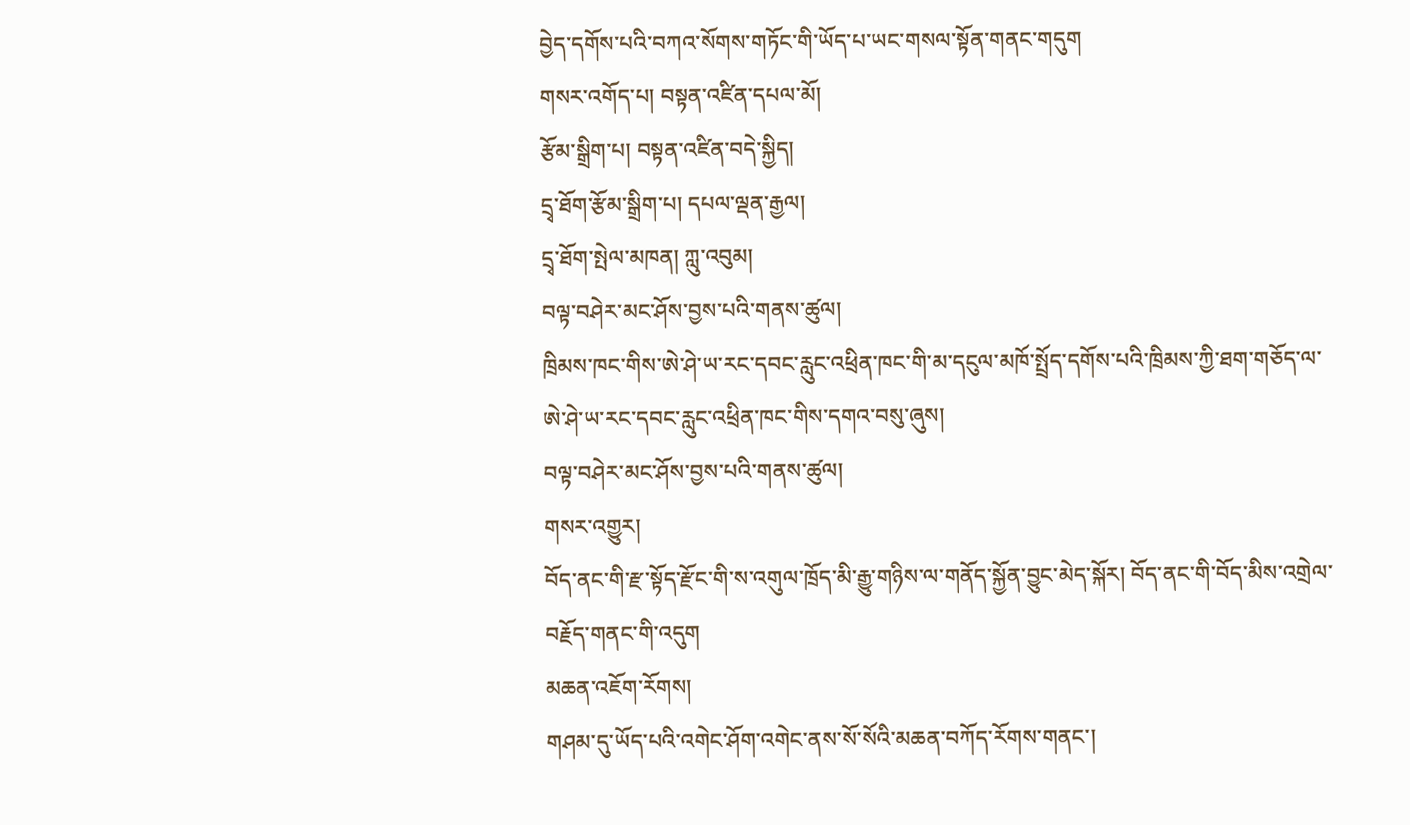བྱེད་དགོས་པའི་བཀའ་སོགས་གཏོང་གི་ཡོད་པ་ཡང་གསལ་སྟོན་གནང་གདུག
གསར་འགོད་པ། བསྟན་འཛིན་དཔལ་མོ།
རྩོམ་སྒྲིག་པ། བསྟན་འཛིན་བདེ་སྐྱིད།
དྲྭ་ཐོག་རྩོམ་སྒྲིག་པ། དཔལ་ལྡན་རྒྱལ།
དྲྭ་ཐོག་སྤེལ་མཁན། ཀླུ་འབུམ།
བལྟ་བཤེར་མང་ཤོས་བྱས་པའི་གནས་ཚུལ།
ཁྲིམས་ཁང་གིས་ཨེ་ཤེ་ཡ་རང་དབང་རླུང་འཕྲིན་ཁང་གི་མ་དངུལ་མཁོ་སྤྲོད་དགོས་པའི་ཁྲིམས་ཀྱི་ཐག་གཅོད་ལ་ཨེ་ཤེ་ཡ་རང་དབང་རླུང་འཕྲིན་ཁང་གིས་དགའ་བསུ་ཞུས།
བལྟ་བཤེར་མང་ཤོས་བྱས་པའི་གནས་ཚུལ།
གསར་འགྱུར།
བོད་ནང་གི་རྫ་སྟོད་རྫོང་གི་ས་འགུལ་ཁྲོད་མི་རྒྱུ་གཉིས་ལ་གནོད་སྐྱོན་བྱུང་མེད་སྐོར། བོད་ནང་གི་བོད་མིས་འགྲེལ་བརྗོད་གནང་གི་འདུག
མཆན་འཇོག་རོགས།
གཤམ་དུ་ཡོད་པའི་འགེང་ཤོག་འགེང་ནས་སོ་སོའི་མཆན་བཀོད་རོགས་གནང་།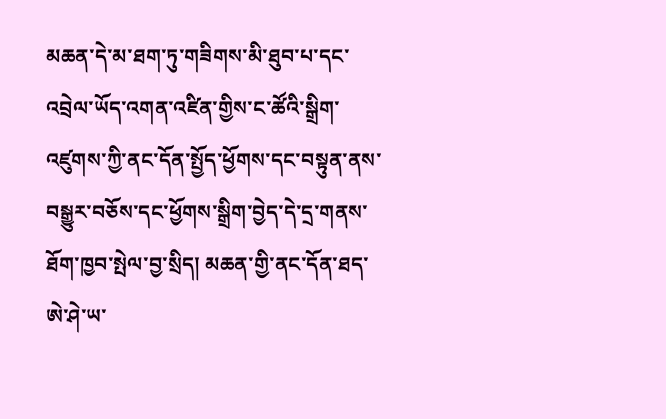མཆན་དེ་མ་ཐག་ཏུ་གཟིགས་མི་ཐུབ་པ་དང་འབྲེལ་ཡོད་འགན་འཛིན་གྱིས་ང་ཚོའི་སྒྲིག་འཛུགས་ཀྱི་ནང་དོན་སྤྱོད་ཕྱོགས་དང་བསྟུན་ནས་བསྒྱུར་བཅོས་དང་ཕྱོགས་སྒྲིག་བྱེད་དེ་དྲ་གནས་ཐོག་ཁྱབ་སྤེལ་བྱ་སྲིད། མཆན་གྱི་ནང་དོན་ཐད་ཨེ་ཤེ་ཡ་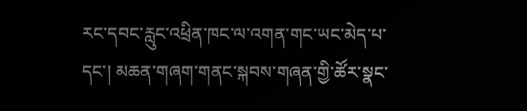རང་དབང་རླུང་འཕྲིན་ཁང་ལ་འགན་གང་ཡང་མེད་པ་དང་། མཆན་གཞག་གནང་སྐབས་གཞན་གྱི་ཚོར་སྣང་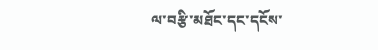ལ་བརྩི་མཐོང་དང་དངོས་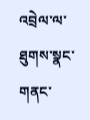འབྲེལ་ལ་ཐུགས་སྣང་གནང་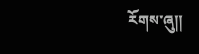རོགས་ཞུ༎